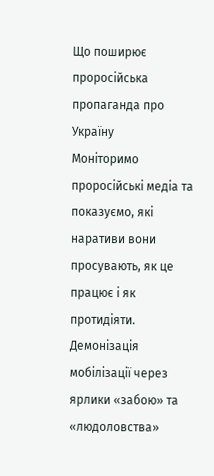Що поширює проросійська пропаганда про Україну
Моніторимо проросійські медіа та показуємо, які наративи вони просувають, як це працює і як протидіяти.
Демонізація мобілізації через ярлики «забою» та «людоловства»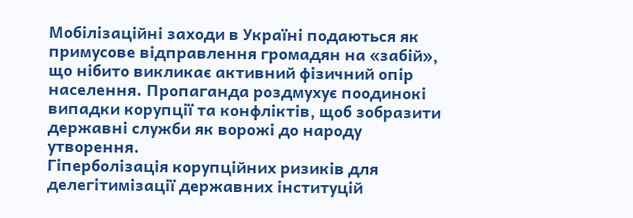Мобілізаційні заходи в Україні подаються як примусове відправлення громадян на «забій», що нібито викликає активний фізичний опір населення. Пропаганда роздмухує поодинокі випадки корупції та конфліктів, щоб зобразити державні служби як ворожі до народу утворення.
Гіперболізація корупційних ризиків для делегітимізації державних інституцій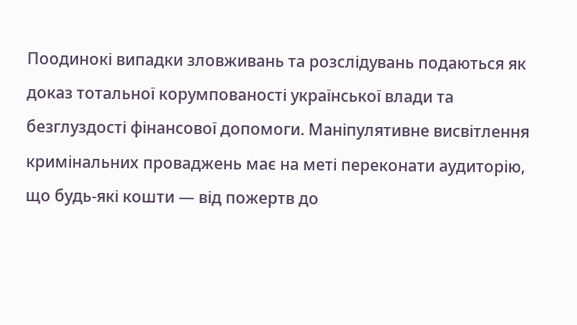Поодинокі випадки зловживань та розслідувань подаються як доказ тотальної корумпованості української влади та безглуздості фінансової допомоги. Маніпулятивне висвітлення кримінальних проваджень має на меті переконати аудиторію, що будь-які кошти — від пожертв до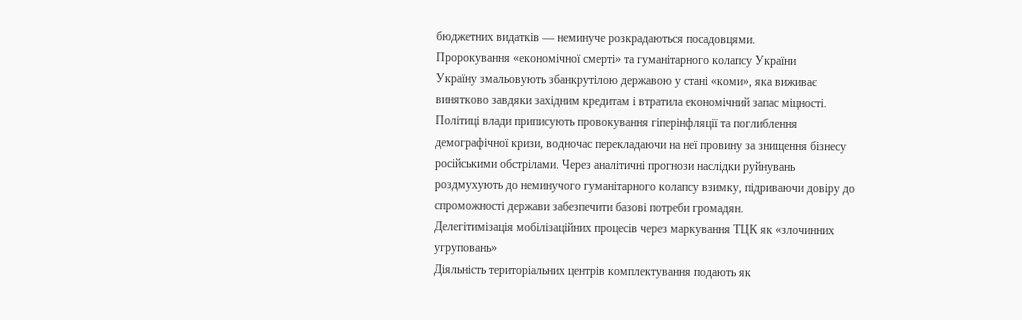бюджетних видатків — неминуче розкрадаються посадовцями.
Пророкування «економічної смерті» та гуманітарного колапсу України
Україну змальовують збанкрутілою державою у стані «коми», яка виживає винятково завдяки західним кредитам і втратила економічний запас міцності. Політиці влади приписують провокування гіперінфляції та поглиблення демографічної кризи, водночас перекладаючи на неї провину за знищення бізнесу російськими обстрілами. Через аналітичні прогнози наслідки руйнувань роздмухують до неминучого гуманітарного колапсу взимку, підриваючи довіру до спроможності держави забезпечити базові потреби громадян.
Делегітимізація мобілізаційних процесів через маркування ТЦК як «злочинних угруповань»
Діяльність територіальних центрів комплектування подають як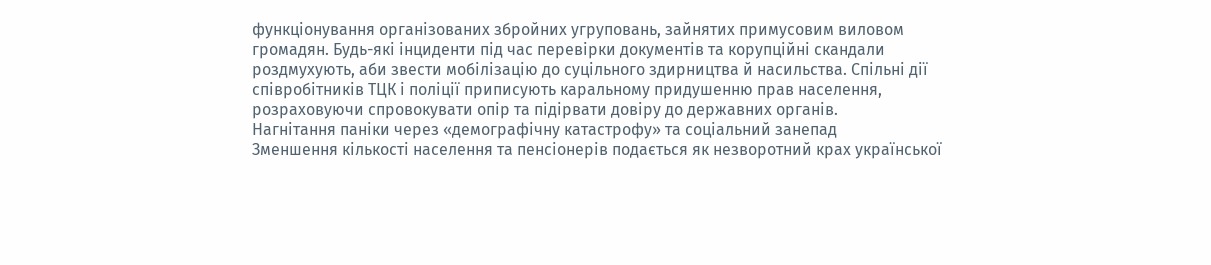функціонування організованих збройних угруповань, зайнятих примусовим виловом громадян. Будь-які інциденти під час перевірки документів та корупційні скандали роздмухують, аби звести мобілізацію до суцільного здирництва й насильства. Спільні дії співробітників ТЦК і поліції приписують каральному придушенню прав населення, розраховуючи спровокувати опір та підірвати довіру до державних органів.
Нагнітання паніки через «демографічну катастрофу» та соціальний занепад
Зменшення кількості населення та пенсіонерів подається як незворотний крах української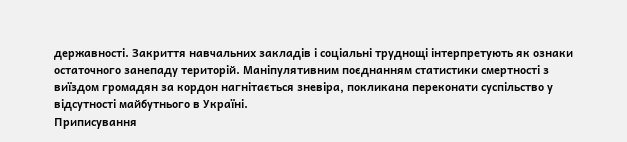державності. Закриття навчальних закладів і соціальні труднощі інтерпретують як ознаки остаточного занепаду територій. Маніпулятивним поєднанням статистики смертності з виїздом громадян за кордон нагнітається зневіра, покликана переконати суспільство у відсутності майбутнього в Україні.
Приписування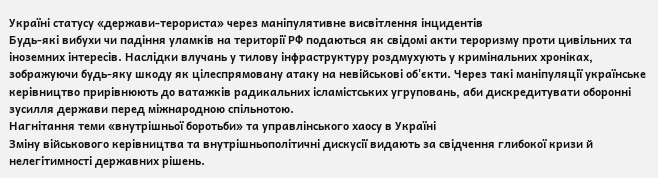Україні статусу «держави-терориста» через маніпулятивне висвітлення інцидентів
Будь-які вибухи чи падіння уламків на території РФ подаються як свідомі акти тероризму проти цивільних та іноземних інтересів. Наслідки влучань у тилову інфраструктуру роздмухують у кримінальних хроніках, зображуючи будь-яку шкоду як цілеспрямовану атаку на невійськові об'єкти. Через такі маніпуляції українське керівництво прирівнюють до ватажків радикальних ісламістських угруповань, аби дискредитувати оборонні зусилля держави перед міжнародною спільнотою.
Нагнітання теми «внутрішньої боротьби» та управлінського хаосу в Україні
Зміну військового керівництва та внутрішньополітичні дискусії видають за свідчення глибокої кризи й нелегітимності державних рішень.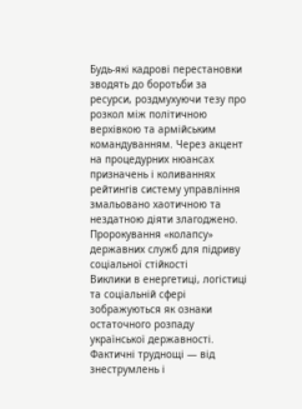Будь-які кадрові перестановки зводять до боротьби за ресурси, роздмухуючи тезу про розкол між політичною верхівкою та армійським командуванням. Через акцент на процедурних нюансах призначень і коливаннях рейтингів систему управління змальовано хаотичною та нездатною діяти злагоджено.
Пророкування «колапсу» державних служб для підриву соціальної стійкості
Виклики в енергетиці, логістиці та соціальній сфері зображуються як ознаки остаточного розпаду української державності. Фактичні труднощі — від знеструмлень і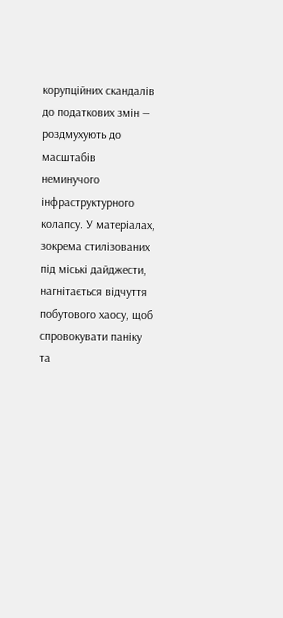корупційних скандалів до податкових змін — роздмухують до масштабів неминучого інфраструктурного колапсу. У матеріалах, зокрема стилізованих під міські дайджести, нагнітається відчуття побутового хаосу, щоб спровокувати паніку та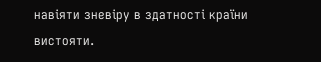навіяти зневіру в здатності країни вистояти.